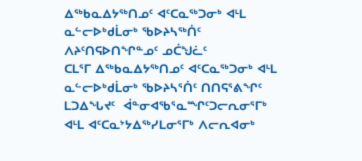ᐃᖅᑲᓇᐃᔭᖅᑎᓄᑦ ᐊᑦᑕᓇᖅᑐᓂᒃ ᐊᒻᒪ ᓇᓪᓕᐅᒃᑯᒫᓂᒃ ᖃᐅᔨᓴᖅᑏᑦ ᐱᔨᑦᑎᕋᐅᑎᖏᓐᓄᑦ ᓄᑖᖑᓛᑦ
ᑕᒪᕐᒥ ᐃᖅᑲᓇᐃᔭᖅᑎᓄᑦ ᐊᑦᑕᓇᖅᑐᓂᒃ ᐊᒻᒪ ᓇᓪᓕᐅᒃᑯᒫᓂᒃ ᖃᐅᔨᓴᕐᑏᑦ ᑎᑎᕋᕐᕕᖏᑦ ᒪᑐᐃᖓᔪᑦ  ᐋᓐᓂᐊᖃᕐᓇᙱᑦᑐᓕᕆᓂᕐᒥᒃ ᐊᒻᒪ ᐊᑦᑕᓇᔾᔭᐃᖅᓯᒪᓂᕐᒥᒃ ᐱᓕᕆᐊᓂᒃ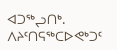ᐊᑐᖅᖢᑎᒃ. ᐱᔨᑦᑎᕋᖅᑕᐅᕙᒃᑐᑦ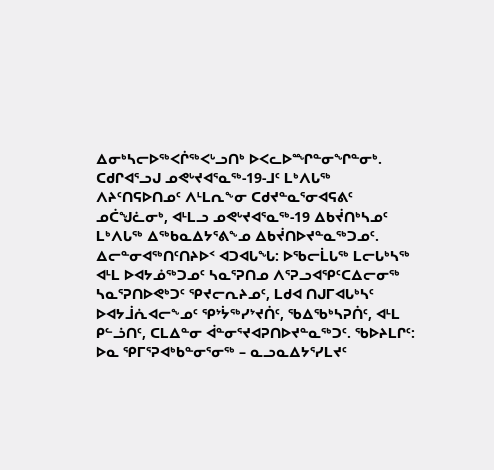ᐃᓂᒃᓴᓕᐅᖅᐸᒌᖅᐸᒡᓗᑎᒃ ᐅᐸᓚᐅᙱᓐᓂᖏᓐᓂᒃ. ᑕᑯᒋᐊᕐᓗᒍ ᓄᕙᒡᔪᐊᕐᓇᖅ-19-ᒧᑦ ᒪᒃᐱᒐᖅ ᐱᔨᑦᑎᕋᐅᑎᓄᑦ ᐱᒻᒪᕆᖕᓂ ᑕᑯᔪᓐᓇᕐᓂᐊᕋᕕᑦ ᓄᑖᖑᓛᓂᒃ, ᐊᒻᒪᓗ ᓄᕙᒡᔪᐊᕐᓇᖅ-19 ᐃᑲᔫᑎᒃᓴᓄᑦ ᒪᒃᐱᒐᖅ ᐃᖅᑲᓇᐃᔭᕐᕕᖕᓄ ᐃᑲᔫᑎᐅᔪᓐᓇᖅᑐᓄᑦ.
ᐃᓕᓐᓂᐊᖅᑎᑦᑎᔨᐅᑉ ᐊᑐᐊᒐᖓ: ᐅᖃᓕᒫᒐᖅ ᒪᓕᒐᒃᓴᖅ ᐊᒻᒪ ᐅᐊᔭᓅᖅᑐᓄᑦ ᓴᓇᕐᕈᑎᓄ ᐱᕐᕈᓗᐊᕿᑦᑕᐃᓕᓂᖅ
ᓴᓇᕐᕈᑎᐅᕙᒃᑐᑦ ᕿᔪᓕᕆᔨᓄᑦ, ᒪᑯᐊ ᑎᒍᒥᐊᒐᒃᓴᑦ ᐅᐊᔭᒨᕇᐊᓕᖕᓄᑦ ᕿᔾᔮᖅᓯᔾᔪᑏᑦ, ᖃᐃᖃᒃᓴᕈᑏᑦ, ᐊᒻᒪ ᑭᓪᓘᑎᑦ, ᑕᒪᐃᓐᓂ ᐋᓐᓂᕐᔪᐊᕈᑎᐅᔪᓐᓇᖅᑐᑦ. ᖃᐅᔨᒪᒋᑦ: ᐅᓇ ᕿᒥᕐᕈᐊᒃᑲᓐᓂᕐᓂᖅ – ᓇᓗᓇᐃᔭᕐᓯᒪᔪᑦ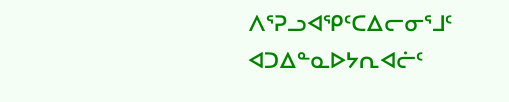ᐱᕐᕈᓗᐊᕿᑦᑕᐃᓕᓂᕐᒧᑦ ᐊᑐᐃᓐᓇᐅᔭᕆᐊᓖᑦ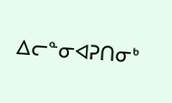ᐃᓕᓐᓂᐊᕈᑎᓂᒃ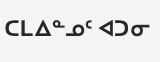ᑕᒪᐃᓐᓄᑦ ᐊᑐᓂ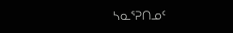ᓴᓇᕐᕈᑎᓄᑦ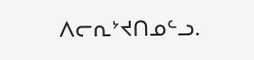ᐱᓕᕆᔾᔪᑎᓄᓪᓗ.